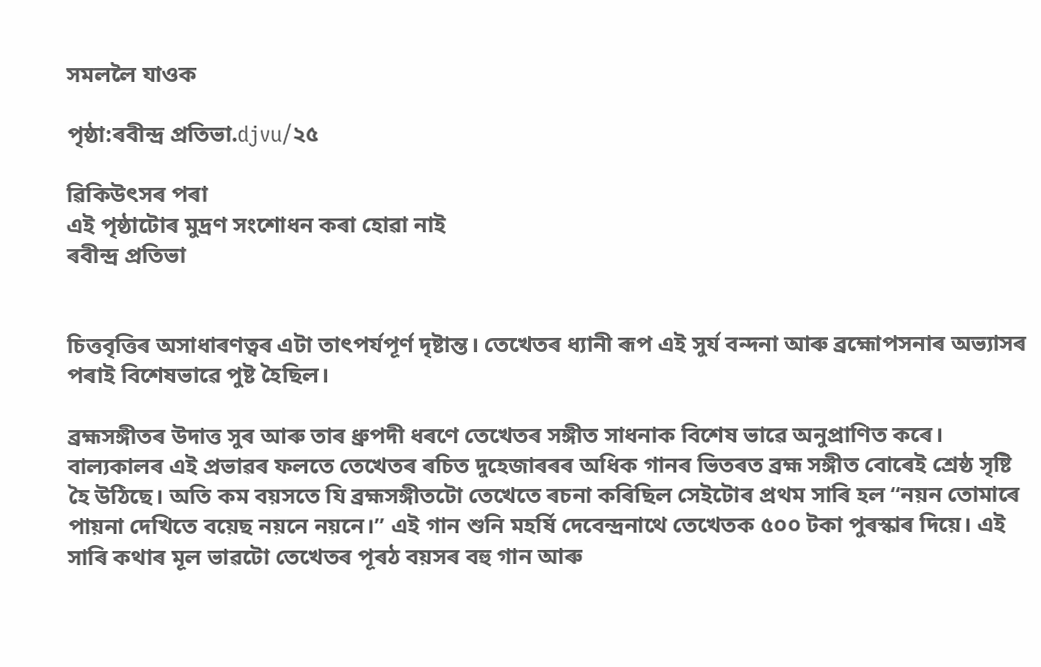সমললৈ যাওক

পৃষ্ঠা:ৰবীন্দ্ৰ প্ৰতিভা.djvu/২৫

ৱিকিউৎসৰ পৰা
এই পৃষ্ঠাটোৰ মুদ্ৰণ সংশোধন কৰা হোৱা নাই
ৰবীন্দ্ৰ প্ৰতিভা


চিত্তবৃত্তিৰ অসাধাৰণত্বৰ এটা তাৎপৰ্যপূৰ্ণ দৃষ্টান্ত। তেখেতৰ ধ্যানী ৰূপ এই সুৰ্য বন্দনা আৰু ব্ৰহ্মোপসনাৰ অভ্যাসৰ পৰাই বিশেষভাৱে পুষ্ট হৈছিল।

ব্ৰহ্মসঙ্গীতৰ উদাত্ত সুৰ আৰু তাৰ ধ্ৰুপদী ধৰণে তেখেতৰ সঙ্গীত সাধনাক বিশেষ ভাৱে অনুপ্ৰাণিত কৰে। বাল্যকালৰ এই প্ৰভাৱৰ ফলতে তেখেতৰ ৰচিত দুহেজাৰৰৰ অধিক গানৰ ভিতৰত ব্ৰহ্ম সঙ্গীত বোৰেই শ্ৰেষ্ঠ সৃষ্টি হৈ উঠিছে। অতি কম বয়সতে যি ব্ৰহ্মসঙ্গীতটো তেখেতে ৰচনা কৰিছিল সেইটোৰ প্ৰথম সাৰি হল “নয়ন তোমাৰে পায়না দেখিতে বয়েছ নয়নে নয়নে।” এই গান শুনি মহৰ্ষি দেবেন্দ্ৰনাথে তেখেতক ৫০০ টকা পুৰস্কাৰ দিয়ে। এই সাৰি কথাৰ মূল ভাৱটো তেখেতৰ পূৰঠ বয়সৰ বহু গান আৰু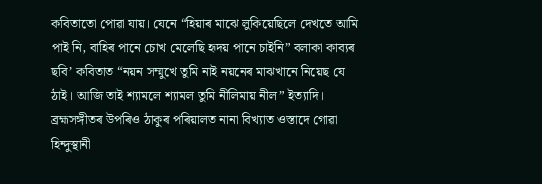কবিতাতো পোৱা যায়। যেনে “হিয়াৰ মাঝে লুকিয়েছিলে দেখতে আমি পাই নি, বাহিৰ পানে চোখ মেলেছি হৃদয় পানে চাইনি” বলাকা কাব্যৰ ছবি’ কবিতাত “নয়ন সম্মুখে তুমি নাই নয়নেৰ মাঝখানে নিয়েছ যে ঠাই। আজি তাই শ্যামলে শ্যামল তুমি নীলিমায় নীল” ইত্যাদি। ব্ৰহ্মসঙ্গীতৰ উপৰিও ঠাকুৰ পৰিয়ালত নানা বিখ্যাত ওস্তাদে গোৱা হিন্দুস্থানী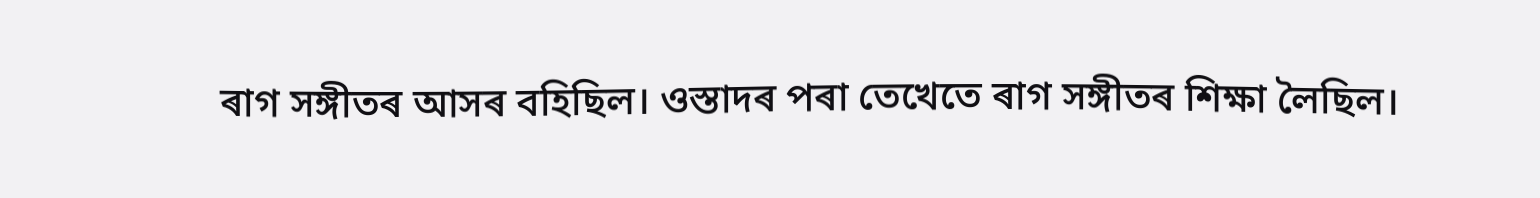ৰাগ সঙ্গীতৰ আসৰ বহিছিল। ওস্তাদৰ পৰা তেখেতে ৰাগ সঙ্গীতৰ শিক্ষা লৈছিল।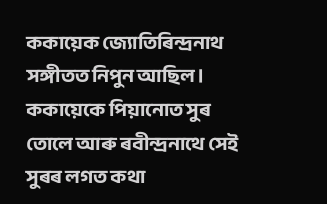ককায়েক জ্যোতিৰিন্দ্ৰনাথ সঙ্গীতত নিপুন আছিল। ককায়েকে পিয়ানোত সুৰ তোলে আৰু ৰবীন্দ্ৰনাথে সেই সুৰৰ লগত কথা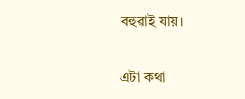বহুৱাই যায়।

এটা কথা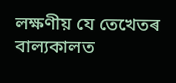লক্ষণীয় যে তেখেতৰ বাল্যকালত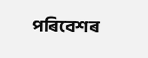পৰিবেশৰ